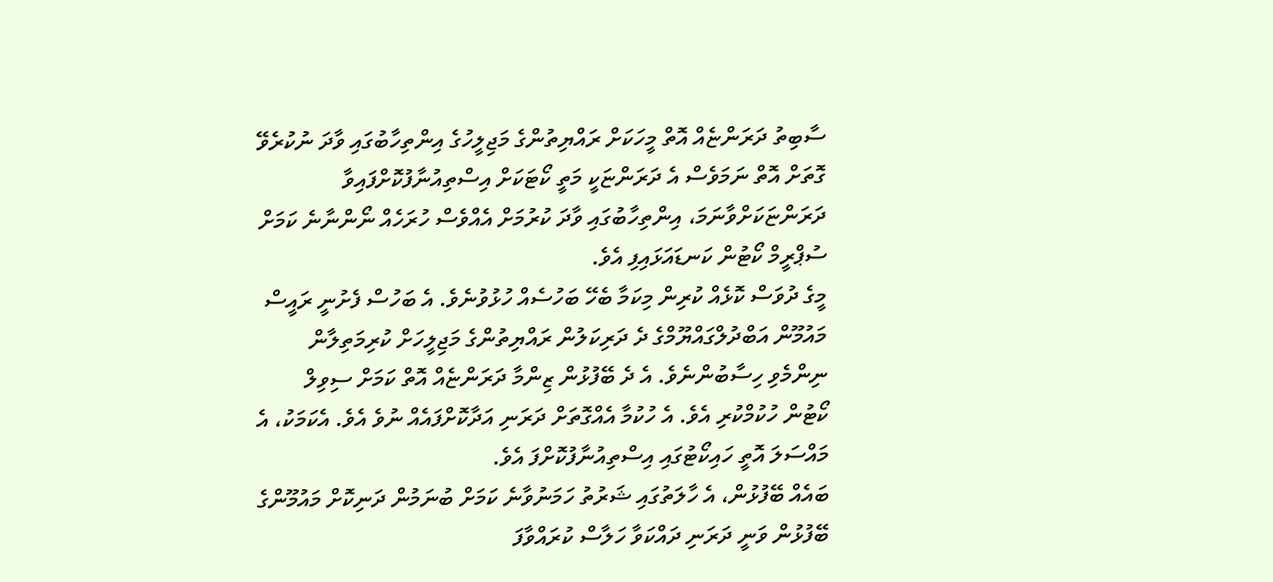ސާބިތު ދަރަންޏެއް އޮތް މީހަކަށް ރައްޔިތުންގެ މަޖިލީހުގެ އިންތިހާބުގައި ވާދަ ނުކުރެވޭ ގޮތަށް އޮތް ނަމަވެސް އެ ދަރަންޏަކީ މަތީ ކޯޓަކަށް އިސްތިއުނާފުކޮށްފައިވާ ދަރަންޏަކަށްވާނަމަ، އިންތިހާބުގައި ވާދަ ކުރުމަށް އެއްވެސް ހުރަހެއް ނޯންނާނެ ކަމަށް ސުޕްރީމް ކޯޓުން ކަނޑައަޅައިފި އެވެ.
މީގެ ދުވަސް ކޮޅެއް ކުރިން މިކަމާ ބެހޭ ބަހުސެއް ހުޅުވުނެވެ. އެ ބަހުސް ފެށުނީ ރައީސް މައުމޫން އަބްދުލްގައްޔޫމްގެ ދެ ދަރިކަލުން ރައްޔިތުންގެ މަޖިލީހަށް ކުރިމަތިލާން ނިންމެވި ހިސާބުންނެވެ. އެ ދެ ބޭފުޅުން ޒިންމާ ދަރަންޏެއް އޮތް ކަމަށް ސިވިލް ކޯޓުން ހުކުމްކުރި އެވެ. އެ ހުކުމާ އެއްގޮތަށް ދަރަނި އަދާކޮށްފައެއް ނުވެ އެވެ. އެކަމަކު، އެ މައްސަލަ އޮތީ ހައިކޯޓުގައި އިސްތިއުނާފުކޮށްފަ އެވެ.
ބައެއް ބޭފުޅުން، އެ ހާލަތުގައި ޝަރުތު ހަމަނުވާނެ ކަމަށް ބުނަމުން ދަނިކޮށް މައުމޫންގެ ބޭފުޅުން ވަނީ ދަރަނި ދައްކަވާ ހަލާސް ކުރައްވާފަ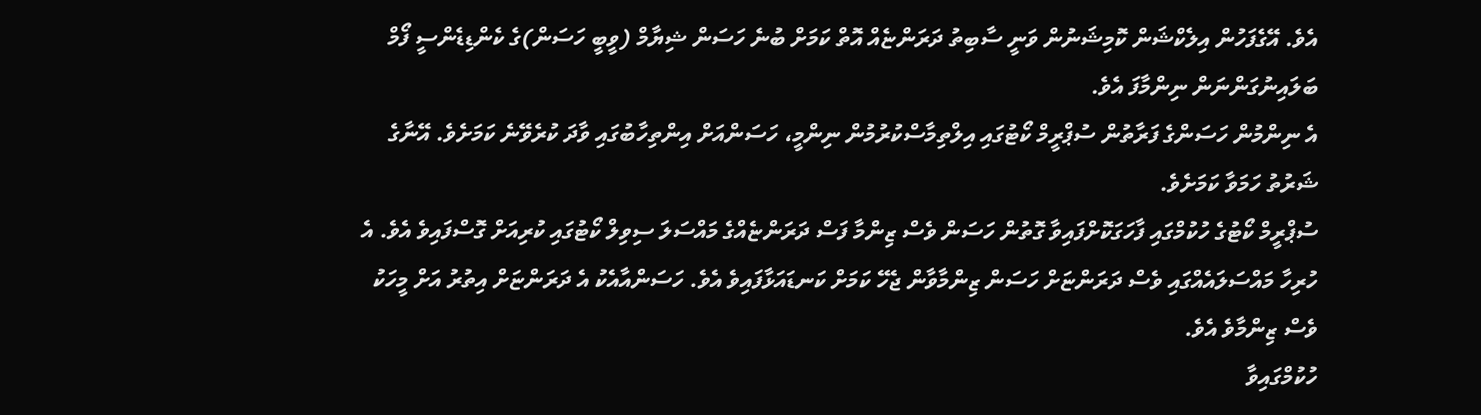އެވެ. އޭގެފަހުން އިލެކްޝަން ކޮމިޝަނުން ވަނީ ސާބިތު ދަރަންޏެއް އޮތް ކަމަށް ބުނެ ހަސަން ޝިޔާމް (ވީބީ ހަސަން)ގެ ކެންޑިޑެންސީ ފޯމް ބަލައިނުގަންނަން ނިންމާފަ އެވެ.
އެ ނިންމުން ހަސަންގެ ފަރާތުން ސުޕްރީމް ކޯޓުގައި އިލްތިމާސްކުރުމުން ނިންމީ، ހަސަންއަށް އިންތިހާބުގައި ވާދަ ކުރެވޭނެ ކަމަށެވެ. އޭނާގެ ޝަރުތު ހަމަވާ ކަމަށެވެ.
ސުޕްރީމް ކޯޓުގެ ހުކުމްގައި ފާހަގަކޮށްފައިވާ ގޮތުން ހަސަން ވެސް ޒިންމާ ފަސް ދަރަންޏެއްގެ މައްސަލަ ސިވިލް ކޯޓުގައި ކުރިއަށް ގޮސްފައިވެ އެވެ. އެ ހުރިހާ މައްސަލައެއްގައި ވެސް ދަރަންޏަށް ހަސަން ޒިންމާވާން ޖެހޭ ކަމަށް ކަނޑައަޅާފައިވެ އެވެ. ހަސަންއާއެކު އެ ދަރަންޏަށް އިތުރު އަށް މީހަކު ވެސް ޒިންމާވެ އެވެ.
ހުކުމްގައިވާ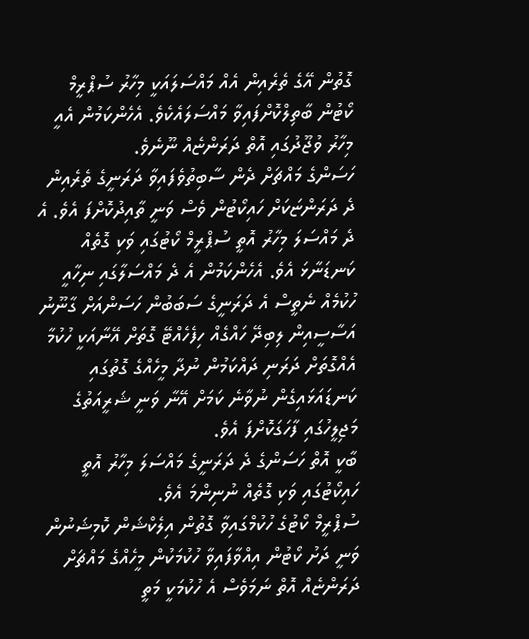ގޮތުން އޭގެ ތެރެއިން އެއް މައްސަލައަކީ މިހާރު ސުޕްރީމް ކޯޓުން ބާތިލްކޮށްފައިވާ މައްސަލައެކެވެ. އެހެންކަމުން އެއީ މިހާރު ވުޖޫދުގައި އޮތް ދަރަންޏެއް ނޫނެވެ.
ހަސަންގެ މައްޗަށް ދެން ސާބިތުވެފައިވާ ދަރަނީގެ ތެރެއިން ދެ ދަރަންޏަކަށް ހައިކޯޓުން ވެސް ވަނީ ތާއިދުކޮށްފަ އެވެ. އެ ދެ މައްސަލަ މިހާރު އޮތީ ސުޕްރީމް ކޯޓުގައި ވަކި ގޮތެއް ކަނޑަނާޅަ އެވެ. އެހެންކަމުން އެ ދެ މައްސަލާގައި ނިހާއީ ހުކުމެއް ނެތީސް އެ ދަރަނީގެ ސަބަބުން ހަސަންއަށް ގާނޫނު އަސާސީއިން ލިބިދޭ ހައްގެއް ހިފެހެއްޓޭ ގޮތަށް އޭނާއަކީ ހުކުމާ އެއްގޮތަށް ދަރަނި ދައްކަމުން ނުދާ މީހެއްގެ ގޮތުގައި ކަނޑައަޅައިގެން ނުވާނެ ކަމަށް އޭނާ ވަނީ ޝަރީއަތުގެ މަޖިލީހުގައި ފާހަގަކޮށްފަ އެވެ.
ބާކީ އޮތް ހަސަންގެ ދެ ދަރަނީގެ މައްސަލަ މިހާރު އޮތީ ހައިކޯޓުގައި ވަކި ގޮތެއް ނުނިންމަ އެވެ.
ސުޕްރީމް ކޯޓުގެ ހުކުމްގައިވާ ގޮތުން އިލެކްޝަން ކޮމިޝަނުން ވަނީ ދަށު ކޯޓުން އިއްވާފައިވާ ހުކުމަކުން މީހެއްގެ މައްޗަށް ދަރަންޏެއް އޮތް ނަމަވެސް އެ ހުކުމަކީ މަތީ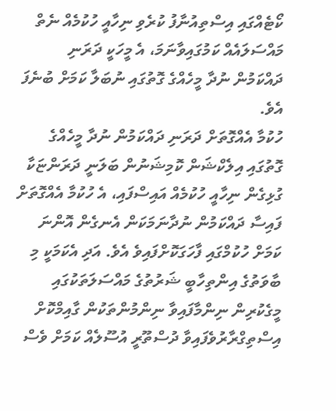ކޯޓެއްގައި އިސްތިއުނާފު ކުރެވި ނިހާއީ ހުކުމެއް ނެތް މައްސަލައެއް ކަމުގައިވާނަމަ، އެ މީހަކީ ދަރަނި ދައްކަމުން ނުދާ މީހެއްގެ ގޮތުގައި ނުބަލާ ކަމަށް ބުނެފަ އެވެ.
ހުކުމާ އެއްގޮތަށް ދަރަނި ދައްކަމުން ނުދާ މީހެއްގެ ގޮތުގައި އިލެކްޝަން ކޮމިޝަނުން ބަލަނީ ދަރަންޏަކާ ގުޅިގެން ނިހާއީ ހުކުމެއް އައިސްފައި، އެ ހުކުމާ އެއްގޮތަށް ފައިސާ ދައްކަމުން ނުދާނަމަކަން އެނގެން އޮންނަ ކަމަށް ހުކުމްގައި ފާހަގަކޮށްފައިވެ އެވެ. އަދި އެކަމަކީ މި ބާވަތުގެ އިންތިހާބީ ޝަރުތުގެ މައްސަލަތަކުގައި މީގެކުރިން ނިންމާފައިވާ ނިންމުންތަކުން ގާއިމްކޮށް އިސްތިގްރާރުވެފައިވާ ދުސްތޫރީ އުސޫލެއް ކަމަށް ވެސް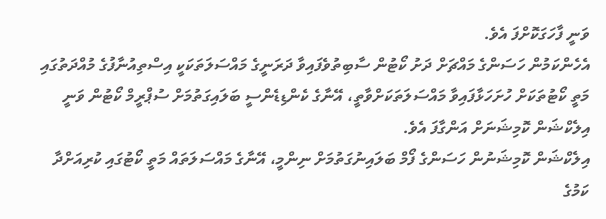ވަނީ ފާހަގަކޮށްފަ އެވެ.
އެހެންކަމުން ހަސަންގެ މައްޗަށް ދަށު ކޯޓުން ސާބިތުވެފައިވާ ދަރަނީގެ މައްސަލަތަކަކީ އިސްތިއުނާފުގެ މުއްދަތުގައި މަތީ ކޯޓުތަކަށް ހުށަހަޅާފައިވާ މައްސަލަތަކަށްވާތީ، އޭނާގެ ކެންޑިޑެންސީ ބަލައިގަތުމަށް ސުޕްރީމް ކޯޓުން ވަނީ އިލެކްޝަން ކޮމިޝަނަށް އަންގާފަ އެވެ.
އިލެކްޝަން ކޮމިޝަނުން ހަސަންގެ ފޯމް ބަލައިނުގަތުމަށް ނިންމީ، އޭނާގެ މައްސަލަތައް މަތީ ކޯޓުގައި ކުރިއަށްދާ ކަމުގެ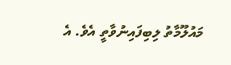މައުލޫމާތު ލިބިފައިނުވާތީ އެވެ. އެ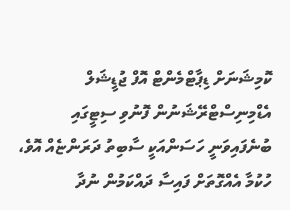ކޮމިޝަނަށް ޑިޕާޓްމެންޓް އޮފް ޖުޑީޝަލް އެޑްމިނިސްޓްރޭޝަނުން ފޮނުވި ސިޓީގައި ބުނެފައިވަނީ ހަސަންއަކީ ސާބިތު ދަރަންޏެއް އޮވެ، ހުކުމާ އެއްގޮތަށް ފައިސާ ދައްކަމުން ނުދާ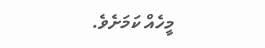މީހެއް ކަމަށެވެ.